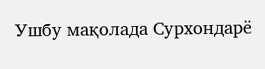Ушбу мақолада Сурхондарё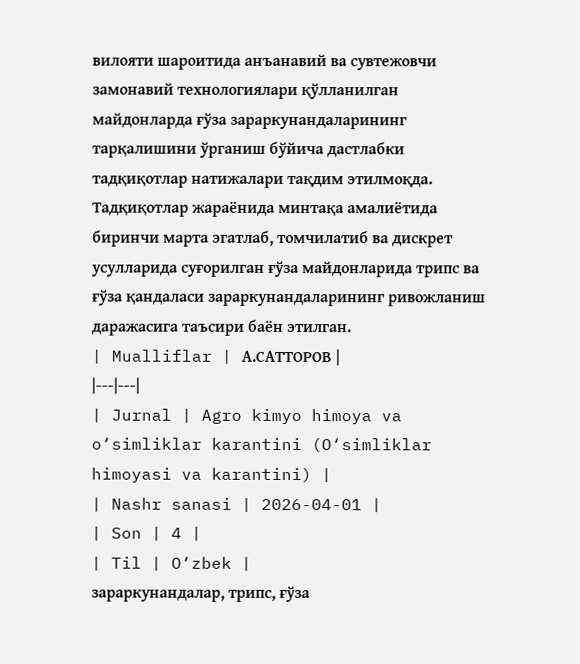вилояти шароитида анъанавий ва сувтежовчи замонавий технологиялари қўлланилган майдонларда ғўза зараркунандаларининг тарқалишини ўрганиш бўйича дастлабки тадқиқотлар натижалари тақдим этилмоқда. Тадқиқотлар жараёнида минтақа амалиётида биринчи марта эгатлаб, томчилатиб ва дискрет усулларида суғорилган ғўза майдонларида трипс ва ғўза қандаласи зараркунандаларининг ривожланиш даражасига таъсири баён этилган.
| Mualliflar | А.CАТТОРОВ |
|---|---|
| Jurnal | Agro kimyo himoya va o‘simliklar karantini (O‘simliklar himoyasi va karantini) |
| Nashr sanasi | 2026-04-01 |
| Son | 4 |
| Til | O‘zbek |
зараркунандалар, трипс, ғўза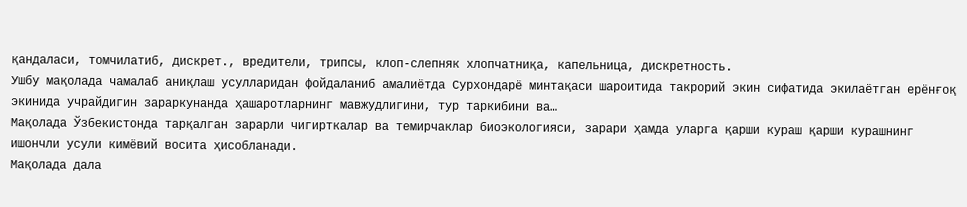қандаласи, томчилатиб, дискрет., вредители, трипсы, клоп-слепняк хлопчатниқа, капельница, дискретность.
Ушбу мақолада чамалаб аниқлаш усулларидан фойдаланиб амалиётда Сурхондарё минтақаси шароитида такрорий экин сифатида экилаётган ерёнғоқ экинида учрайдигин зараркунанда ҳашаротларнинг мавжудлигини, тур таркибини ва…
Мақолада Ўзбекистонда тарқалган зарарли чигирткалар ва темирчаклар биоэкологияси, зарари ҳамда уларга қарши кураш қарши курашнинг ишончли усули кимёвий восита ҳисобланади.
Мақолада дала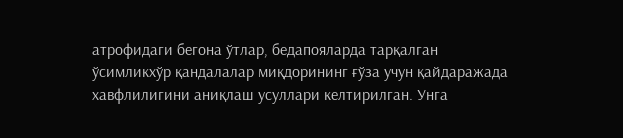атрофидаги бегона ўтлар, бедапояларда тарқалган ўсимликхўр қандалалар миқдорининг ғўза учун қайдаражада хавфлилигини аниқлаш усуллари келтирилган. Унга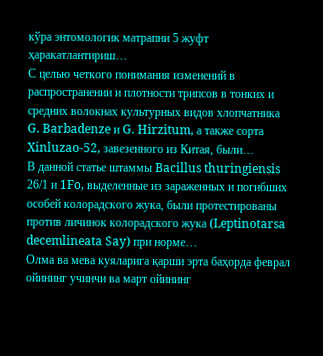кўра энтомологик матрапни 5 жуфт ҳаракатлантириш…
С целью четкого понимания изменений в распространении и плотности трипсов в тонких и средних волокнах культурных видов хлопчатника G. Barbadenze и G. Hirzitum, а также сорта Xinluzao-52, завезенного из Китая, были…
В данной статье штаммы Bacillus thuringiensis 26/1 и 1Fo, выделенные из зараженных и погибших особей колорадского жука, были протестированы против личинок колорадского жука (Leptinotarsa decemlineata Say) при норме…
Олма ва мева куяларига қарши эрта баҳорда феврал ойининг учинчи ва март ойининг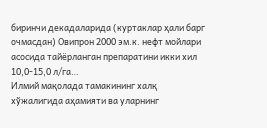биринчи декадаларида (куртаклар ҳали барг очмасдан) Овипрон 2000 эм.к. нефт мойлари асосида тайёрланган препаратини икки хил 10,0-15,0 л/га…
Илмий мақолада тамакининг халқ хўжалигида аҳамияти ва уларнинг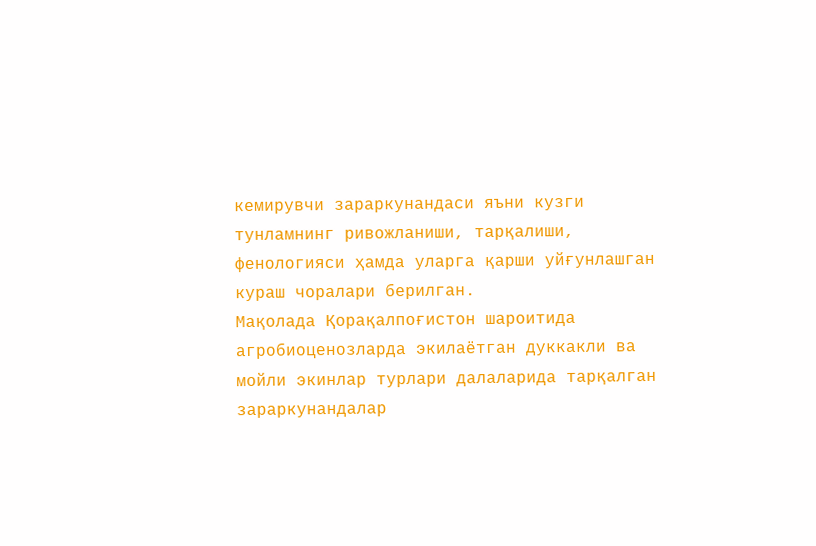кемирувчи зараркунандаси яъни кузги тунламнинг ривожланиши, тарқалиши, фенологияси ҳамда уларга қарши уйғунлашган кураш чоралари берилган.
Мақолада Қорақалпоғистон шароитида агробиоценозларда экилаётган дуккакли ва мойли экинлар турлари далаларида тарқалган зараркунандалар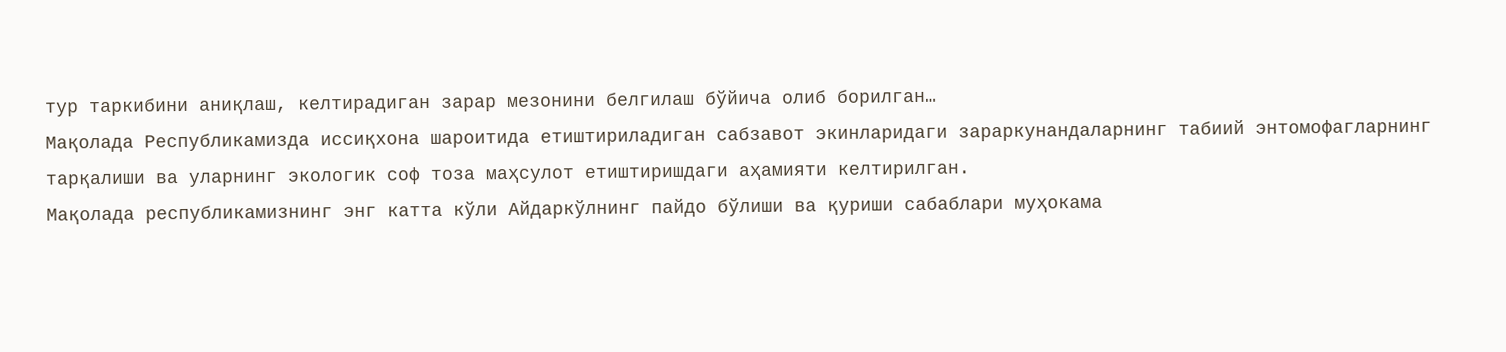тур таркибини аниқлаш, келтирадиган зарар мезонини белгилаш бўйича олиб борилган…
Мақолада Республикамизда иссиқхона шароитида етиштириладиган сабзавот экинларидаги зараркунандаларнинг табиий энтомофагларнинг тарқалиши ва уларнинг экологик соф тоза маҳсулот етиштиришдаги аҳамияти келтирилган.
Мақолада республикамизнинг энг катта кўли Айдаркўлнинг пайдо бўлиши ва қуриши сабаблари муҳокама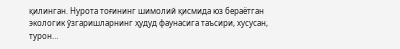қилинган. Нурота тоғининг шимолий қисмида юз бераётган экологик ўзгаришларнинг ҳудуд фаунасига таъсири, хусусан, турон…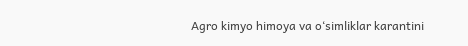Agro kimyo himoya va o‘simliklar karantini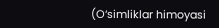(O‘simliklar himoyasi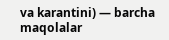va karantini) — barcha maqolalar